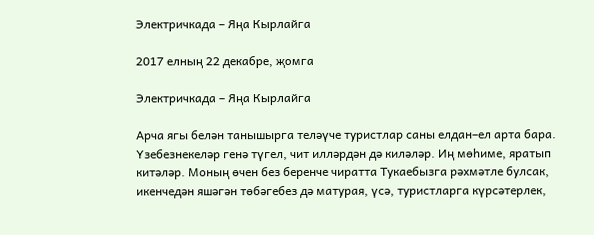Электричкада – Яңа Кырлайга

2017 елның 22 декабре, җомга

Электричкада – Яңа Кырлайга

Арча ягы белән танышырга теләүче туристлар саны елдан–ел арта бара. Үзебезнекеләр генә түгел, чит илләрдән дә киләләр. Иң мөһиме, яратып китәләр. Моның өчен без беренче чиратта Тукаебызга рәхмәтле булсак, икенчедән яшәгән төбәгебез дә матурая, үсә, туристларга күрсәтерлек,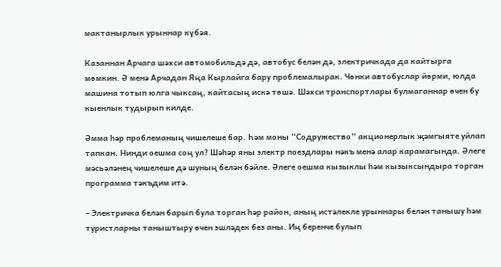мактанырлык урыннар күбәя.

Казаннан Арчага шәхси автомобильдә дә, автобус белән дә, электричкада да кайтырга мөмкин. Ә менә Арчадан Яңа Кырлайга бару проблемалырак. Чөнки автобуслар йөрми, юлда машина тотып юлга чыксаң, кайтасың искә төшә. Шәхси транспортлары булмаганнар өчен бу кыенлык тудырып килде.

Әмма һәр проблеманың чишелеше бар. Һәм моны “Содружество” акционерлык җәмгыяте уйлап тапкан. Нинди оешма соң ул? Шәһәр яны электр поездлары нәкъ менә алар карамагында. Әлеге мәсьәләнең чишелеше дә шуның белән бәйле. Әлеге оешма кызыклы һәм кызыксындыра торган программа тәкъдим итә.

– Электричка белән барып була торган һәр район, аның истәлекле урыннары белән танышу һәм туристларны таныштыру өчен эшләдек без аны. Иң беренче булып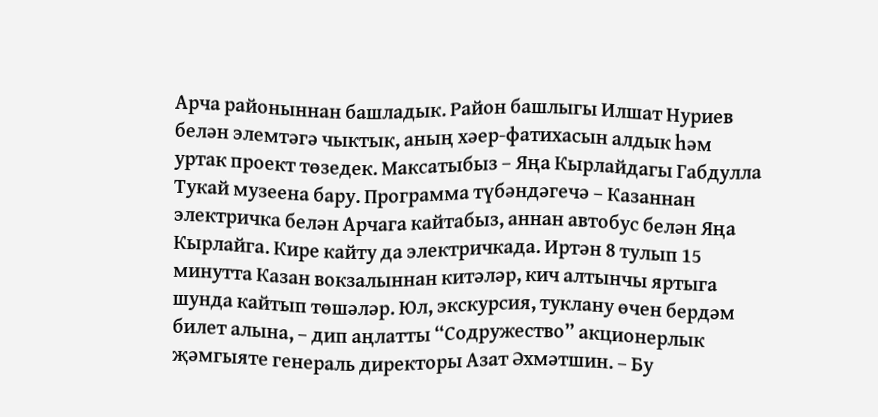Арча районыннан башладык. Район башлыгы Илшат Нуриев белән элемтәгә чыктык, аның хәер-фатихасын алдык һәм уртак проект төзедек. Максатыбыз – Яңа Кырлайдагы Габдулла Тукай музеена бару. Программа түбәндәгечә – Казаннан электричка белән Арчага кайтабыз, аннан автобус белән Яңа Кырлайга. Кире кайту да электричкада. Иртән 8 тулып 15 минутта Казан вокзалыннан китәләр, кич алтынчы яртыга шунда кайтып төшәләр. Юл, экскурсия, туклану өчен бердәм билет алына, – дип аңлатты “Содружество” акционерлык җәмгыяте генераль директоры Азат Әхмәтшин. – Бу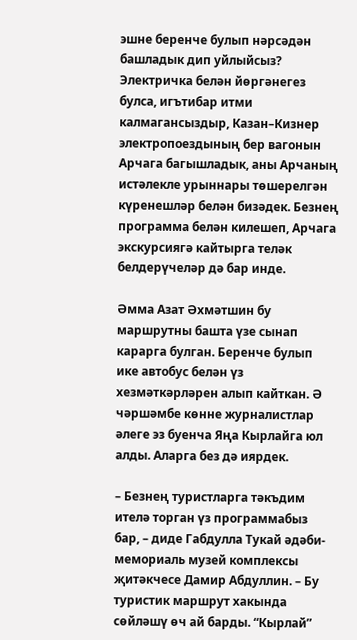эшне беренче булып нәрсәдән башладык дип уйлыйсыз? Электричка белән йөргәнегез булса, игътибар итми калмагансыздыр, Казан–Кизнер электропоездының бер вагонын Арчага багышладык, аны Арчаның истәлекле урыннары төшерелгән күренешләр белән бизәдек. Безнең программа белән килешеп, Арчага экскурсиягә кайтырга теләк белдерүчеләр дә бар инде.

Әмма Азат Әхмәтшин бу маршрутны башта үзе сынап карарга булган. Беренче булып ике автобус белән үз хезмәткәрләрен алып кайткан. Ә чәршәмбе көнне журналистлар әлеге эз буенча Яңа Кырлайга юл алды. Аларга без дә иярдек.

– Безнең туристларга тәкъдим ителә торган үз программабыз бар, – диде Габдулла Тукай әдәби-мемориаль музей комплексы җитәкчесе Дамир Абдуллин. – Бу туристик маршрут хакында сөйләшү өч ай барды. “Кырлай”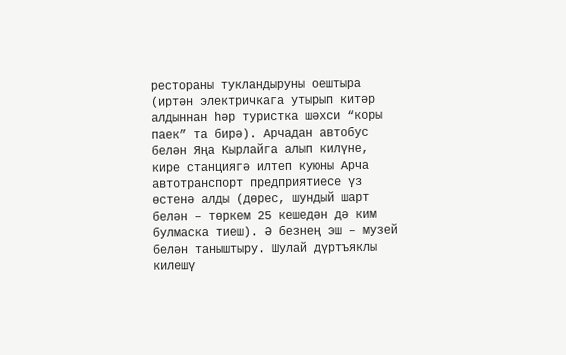рестораны тукландыруны оештыра (иртән электричкага утырып китәр алдыннан һәр туристка шәхси “коры паек” та бирә). Арчадан автобус белән Яңа Кырлайга алып килүне, кире станциягә илтеп куюны Арча автотранспорт предприятиесе үз өстенә алды (дөрес, шундый шарт белән – төркем 25 кешедән дә ким булмаска тиеш). Ә безнең эш – музей белән таныштыру. Шулай дүртъяклы килешү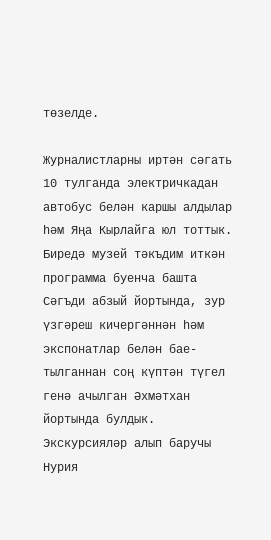төзелде.

Журналистларны иртән сәгать 10 тулганда электричкадан автобус белән каршы алдылар һәм Яңа Кырлайга юл тоттык. Биредә музей тәкъдим иткән программа буенча башта Сәгъди абзый йортында, зур үзгәреш кичергәннән һәм экспонатлар белән бае-
тылганнан соң күптән түгел генә ачылган Әхмәтхан йортында булдык. Экскурсияләр алып баручы Нурия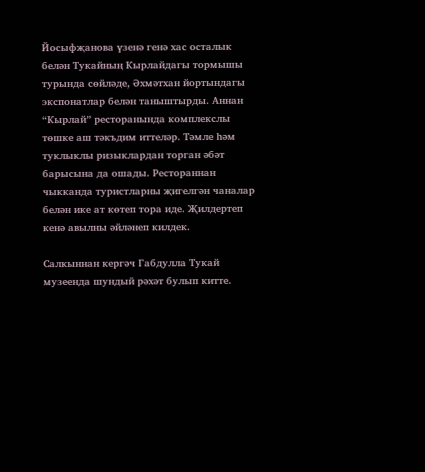Йосыфҗанова үзенә генә хас осталык белән Тукайның Кырлайдагы тормышы турында сөйләде, Әхмәтхан йортындагы экспонатлар белән таныштырды. Аннан “Кырлай” ресторанында комплекслы төшке аш тәкъдим иттеләр. Тәмле һәм туклыклы ризыклардан торган әбәт барысына да ошады. Рестораннан чыкканда туристларны җигелгән чаналар белән ике ат көтеп тора иде. Җилдертеп кенә авылны әйләнеп килдек.

Салкыннан кергәч Габдулла Тукай музеенда шундый рәхәт булып китте.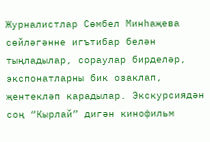Журналистлар Сөмбел Минһаҗева сөйләгәнне игътибар белән тыңладылар, сораулар бирделәр, экспонатларны бик озаклап, җентекләп карадылар. Экскурсиядән соң “Кырлай” дигән кинофильм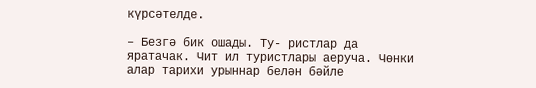күрсәтелде.

– Безгә бик ошады. Ту- ристлар да яратачак. Чит ил туристлары аеруча. Чөнки алар тарихи урыннар белән бәйле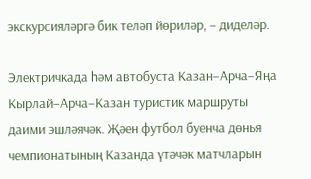экскурсияләргә бик теләп йөриләр, – диделәр.

Электричкада һәм автобуста Казан–Арча–Яңа Кырлай–Арча–Казан туристик маршруты даими эшләячәк. Җәен футбол буенча дөнья чемпионатының Казанда үтәчәк матчларын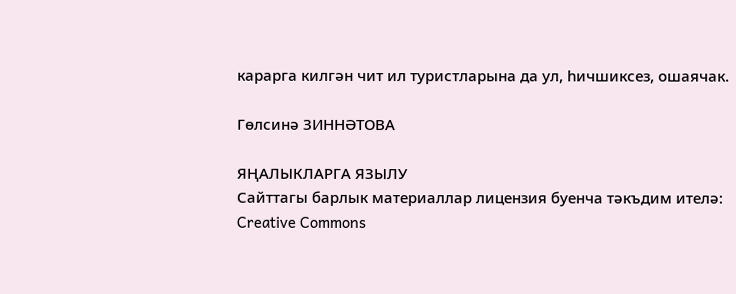карарга килгән чит ил туристларына да ул, һичшиксез, ошаячак.

Гөлсинә ЗИННӘТОВА

ЯҢАЛЫКЛАРГА ЯЗЫЛУ
Сайттагы барлык материаллар лицензия буенча тәкъдим ителә:
Creative Commons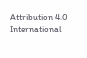Attribution 4.0 International